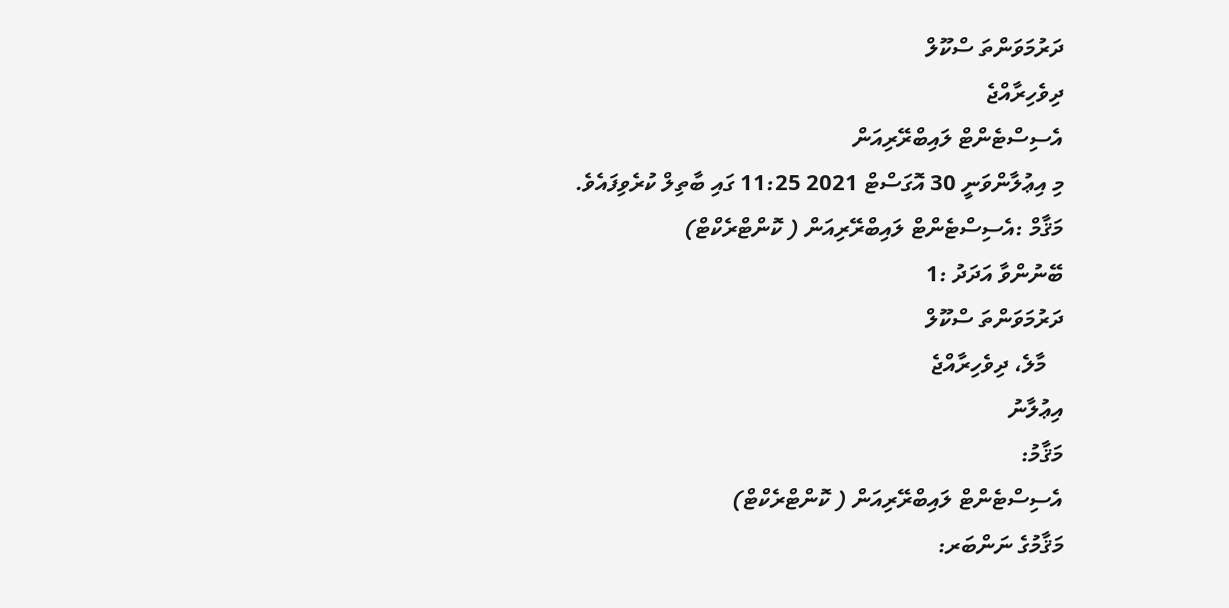ދަރުމަވަންތަ ސްކޫލް
ދިވެހިރާއްޖެ
އެސިސްޓެންޓް ލައިބްރޭރިއަން
މި އިޢުލާންވަނީ 30 އޮގަސްޓް 2021 11:25 ގައި ބާތިލް ކުރެވިފައެވެ.
މަޤާމް :އެސިސްޓެންޓް ލައިބްރޭރިއަން ( ކޮންޓްރެކްޓް)
ބޭނުންވާ އަދަދު :1
ދަރުމަވަންތަ ސްކޫލް
   މާލެ، ދިވެހިރާއްޖެ
އިޢުލާނު
މަޤާމު:
އެސިސްޓެންޓް ލައިބްރޭރިއަން ( ކޮންޓްރެކްޓް)
މަޤާމުގެ ނަންބަރ: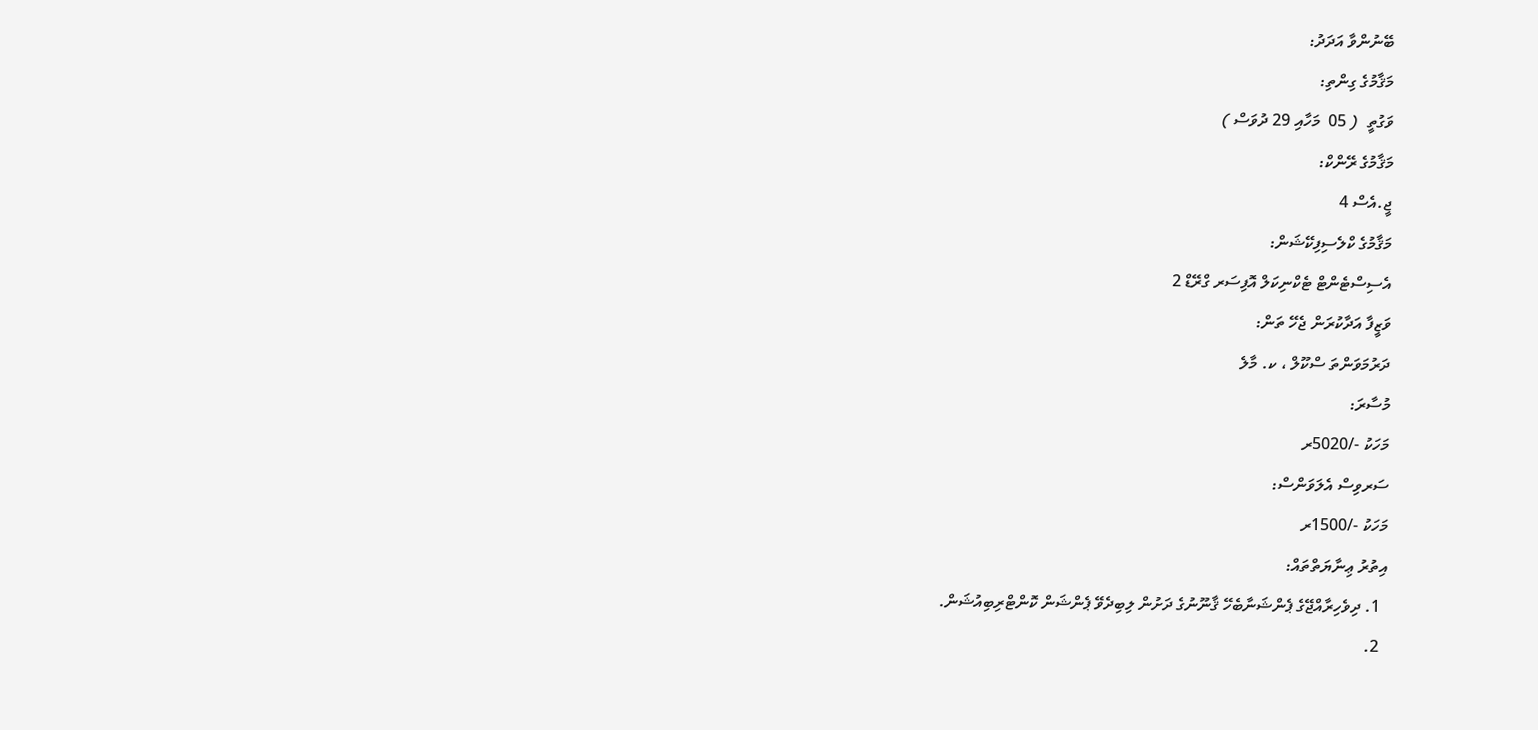ބޭނުންވާ އަދަދު:
މަޤާމުގެ ގިންތި:
ވަގުތީ  ( 05  މަހާއި 29 ދުވަސް )
މަޤާމުގެ ރޭންކް:
ޖީ.އެސް 4
މަޤާމުގެ ކްލެސިފިކޭޝަން:
އެސިސްޓެންޓް ޓެކްނިކަލް އޮފިސަރ ގްރޭޑް 2
ވަޒީފާ އަދާކުރަން ޖެހޭ ތަން:
ދަރުމަވަންތަ ސްކޫލް ، ކ. މާލެ
މުސާރަ:
މަހަކު -/5020ރ
ސަރވިސް އެލަވަންސް:
މަހަކު -/1500ރ
އިތުރު ޢިނާޔަތްތައް:
  1. ދިވެހިރާއްޖޭގެ ޕެންޝަނާބެހޭ ޤާނޫނުގެ ދަށުން ލިބިދެވޭ ޕެންޝަން ކޮންޓްރިބިއުޝަން.
  2.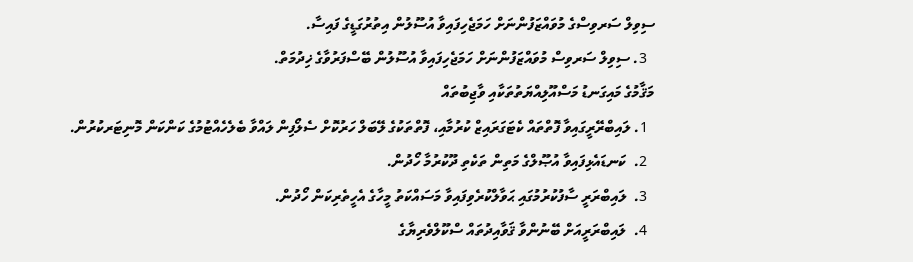ސިވިލް ސަރވިސްގެ މުވައްޒަފުންނަށް ހަމަޖެހިފައިވާ އުސޫލުން އިތުރުގަޑީގެ ފައިސާ.
  3. ސިވިލް ސަރވިސް މުވައްޒަފުންނަށް ހަމަޖެހިފައިވާ އުސޫލުން ބޭސްފަރުވާގެ ޚިދުމަތް.
މަޤާމުގެ މައިގަނޑު މަސްއޫލިއްޔަތުތަކާއި ވާޖިބުތައް
  1. ލައިބްރޭރީގައިވާ ފޮތްތައް ކެޓަގަރައިޒް ކުރުމާއި، ފޮތްތަކުގެ ލޭބަލް ހަރުކޮށް ސެލޯފިން ލައްވާ ބެލެހެއްޓުމުގެ ކަންކަން މޮނިޓަރކުރުން.
  2.  ކަނޑައެޅިފައިވާ އުޞޫލްގެ މަތިން ތަކެތި ދޫކުރުމާ ހޯދުން.
  3.  ލައިބްރަރީ ސާފުކުރުމުގައި ޙަވާލްކުރެވިފައިވާ މަސައްކަތު މީހާގެ އެހީތެރިކަން ހޯދުން.
  4.  ލައިބްރަރީއަށް ބޭނުންވާ ޤަވާއިދުތައް ސްކޫލްވެރިޔާގެ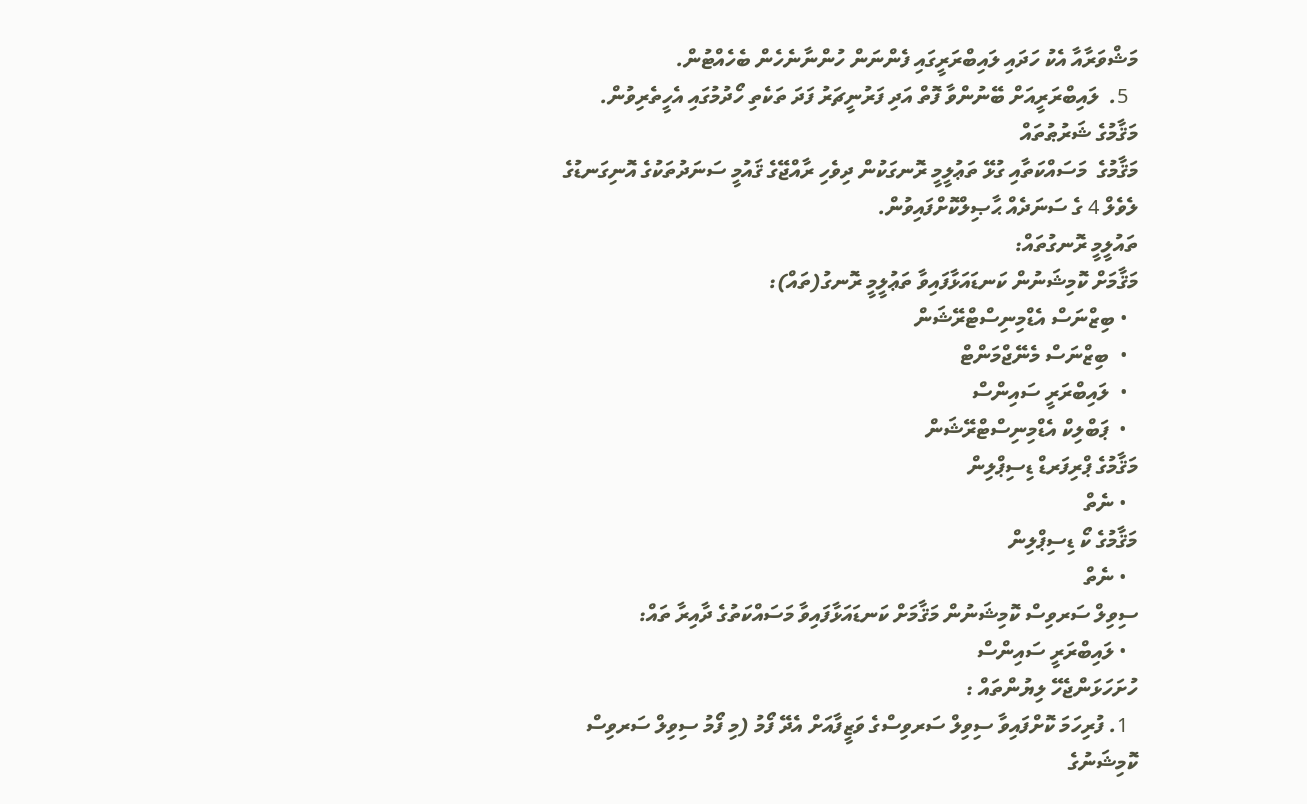މަޝްވަރާއާ އެކު ހަދައި ލައިބްރަރީގައި ފެންނަން ހުންނާނެހެން ބެހެއްޓުން.
  5.  ލައިބްރަރީއަށް ބޭނުންވާ ފޮތް އަދި ފަރުނީޗަރު ފަދަ ތަކެތި ހޯދުމުގައި އެހީތެރިވުން.
މަޤާމުގެ ޝަރުޠުތައް
މަޤާމުގެ  މަސައްކަތާއި ގުޅޭ ތަޢުލީމީ ރޮނގަކުން ދިވެހި ރާއްޖޭގެ ޤައުމީ ސަނަދުތަކުގެ އޮނިގަނޑުގެ ލެވެލް 4 ގެ ސަނަދެއް ޙާޞިލްކޮށްފައިވުން.
ތައުލީމީ ރޮނގުތައް:
މަޤާމަށް ކޮމިޝަނުން ކަނޑައަޅާފައިވާ ތަޢުލީމީ ރޮނގު(ތައް):
  • ބިޒްނަސް އެޑްމިނިސްޓްރޭޝަން
  •  ބިޒްނަސް މެނޭޖްމަންޓް
  •  ލައިބްރަރީ ސައިންސް
  •  ޕަބްލިކް އެޑްމިނިސްޓްރޭޝަން
މަޤާމުގެ ޕްރިފަރޑް ޑިސިޕްލިން
  • ނެތް
މަޤާމުގެ ކޯ ޑިސިޕްލިން
  • ނެތް
ސިވިލް ސަރވިސް ކޮމިޝަނުން މަޤާމަށް ކަނޑައަޅާފައިވާ މަސައްކަތުގެ ދާއިރާ ތައް:
  • ލައިބްރަރީ ސައިންސް
ހުށަހަޅަންޖެހޭ ލިޔުންތައް :
  1. ފުރިހަމަ ކޮށްފައިވާ ސިވިލް ސަރވިސްގެ ވަޒީފާއަށް އެދޭ ފޯމު (މި ފޯމު ސިވިލް ސަރވިސް ކޮމިޝަނުގެ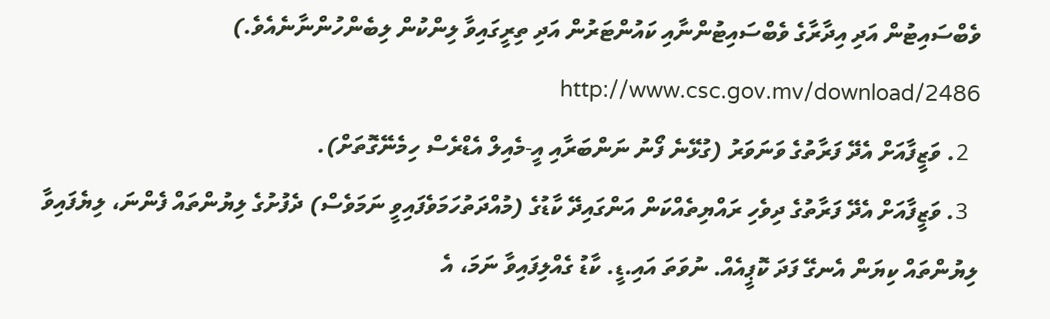ވެބްސައިޓުން އަދި އިދާރާގެ ވެބްސައިޓުންނާއި ކައުންޓަރުން އަދި ތިރީގައިވާ ލިންކުން ލިބެންހުންނާނެއެވެ.) http://www.csc.gov.mv/download/2486
  2. ވަޒީފާއަށް އެދޭ ފަރާތުގެ ވަނަވަރު (ގުޅޭނެ ފޯނު ނަންބަރާއި އީ-މެއިލް އެޑްރެސް ހިމެނޭގޮތަށް).
  3. ވަޒީފާއަށް އެދޭ ފަރާތުގެ ދިވެހި ރައްޔިތެއްކަން އަންގައިދޭ ކާޑުގެ (މުއްދަތުހަމަވެފައިވީ ނަމަވެސް) ދެފުށުގެ ލިޔުންތައް ފެންނަ، ލިޔެފައިވާ ލިޔުންތައް ކިޔަން އެނގޭ ފަދަ ކޮޕީއެއް. ނުވަތަ އައި.ޑީ. ކާޑު ގެއްލިފައިވާ ނަމަ، އެ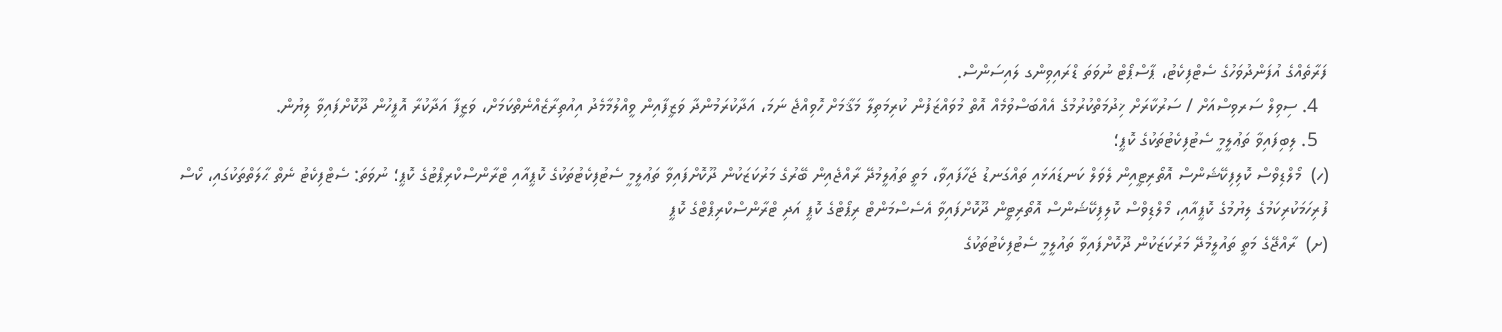ފަރާތެއްގެ އުފަންދުވަހުގެ ސެޓްފިކެޓު، ޕާސްޕޯޓް ނުވަތަ ޑްރައިވިންގ ލައިސަންސް.
  4. ސިވިލް ސަރވިސްއަށް / ސަރުކާރަށް ޚިދުމަތްކުރުމުގެ އެއްބަސްވުމެއް އޮތް މުވައްޒަފުން ކުރިމަތިލާ މަޤާމަށް ހޮވިއްޖެ ނަމަ، އަދާކުރަމުންދާ ވަޒީފާއިން ވީއްލުމާމެދު އިއުތިރާޒެއްނެތްކަމަށް، ވަޒީފާ އަދާކުރާ އޮފީހުން ދޫކޮށްފައިވާ ލިޔުން.
  5. ލިބިފައިވާ ތަޢުލީމީ ސެޓުފިކެޓުތަކުގެ ކޮޕީ؛
(ހ)  މޯލްޑިވްސް ކޮލިފިކޭޝަންސް އޮތޯރިޓީއިން ލެވަލް ކަނޑައަޅައި ތައްގަނޑު ޖަހާފައިވާ، މަތީ ތަޢުލީމުދޭ ރާއްޖެއިން ބޭރުގެ މަރުކަޒަކުން ދޫކޮށްފައިވާ ތަޢުލީމީ ސެޓުފިކެޓުތަކުގެ ކޮޕީއާއި ޓްރާންސްކްރިޕްޓުގެ ކޮޕީ؛ ނުވަތަ: ސެޓްފިކެޓު ނެތް ޙާލަތްތަކުގައި، ކޯސް ފުރިހަމަކުރިކަމުގެ ލިޔުމުގެ ކޮޕީއާއި، މޯލްޑިވްސް ކޮލިފިކޭޝަންސް އޮތޯރިޓީން ދޫކޮށްފައިވާ އެސެސްމަންޓް ރިޕޯޓްގެ ކޮޕީ އަދި ޓްރާންސްކްރިޕްޓްގެ ކޮޕީ
(ށ)  ރާއްޖޭގެ މަތީ ތައުލީމުދޭ މަރުކަޒަކުން ދޫކޮށްފައިވާ ތައުލީމީ ސެޓުފިކެޓުތަކުގެ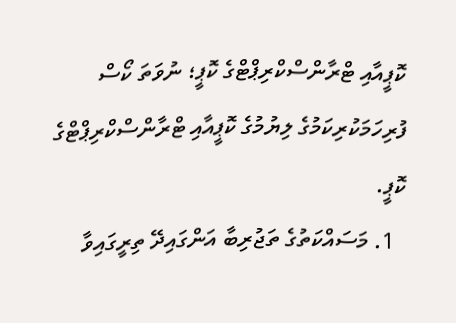ކޮޕީއާއި ޓްރާންސްކްރިޕްޓްގެ ކޮޕީ؛ ނުވަތަ ކޯސް ފުރިހަމަކުރިކަމުގެ ލިޔުމުގެ ކޮޕީއާއި ޓްރާންސްކްރިޕްޓްގެ ކޮޕީ.
  1. މަސައްކަތުގެ ތަޖުރިބާ އަންގައިދޭ ތިރީގައިވާ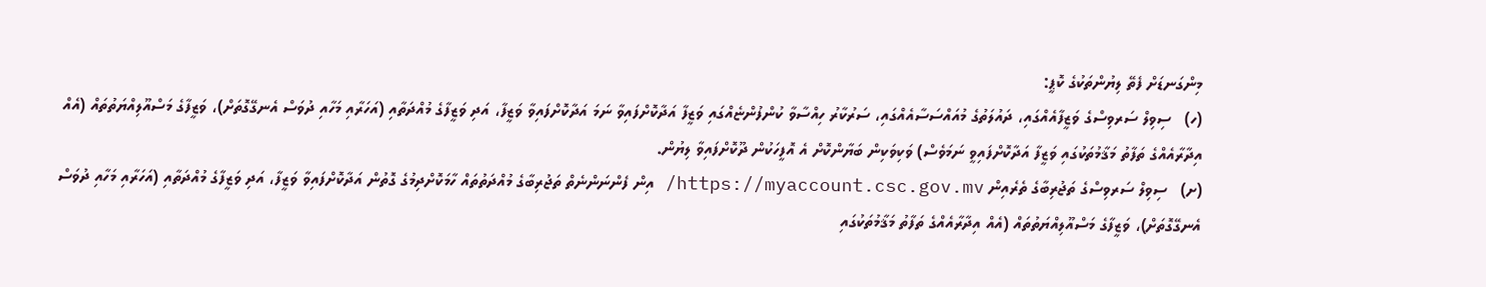މިންގަނޑަށް ފެތޭ ލިޔުންތަކުގެ ކޮޕީ:
(ހ)   ސިވިލް ސަރވިސްގެ ވަޒީފާއެއްގައި، ދައުލަތުގެ މުއައްސަސާއެއްގައި، ސަރުކާރު ހިއްސާވާ ކުންފުންޏެއްގައި ވަޒީފާ އަދާކޮށްފައިވާ ނަމަ އަދާކޮށްފައިވާ ވަޒީފާ، އަދި ވަޒީފާގެ މުއްދަތާއި (އަހަރާއި މަހާއި ދުވަސް އެނގޭގޮތަށް)، ވަޒީފާގެ މަސްއޫލިއްޔަތުތައް (އެއް އިދާރާއެއްގެ ތަފާތު މަޤާމުތަކުގައި ވަޒީފާ އަދާކޮށްފައިވީ ނަމަވެސް) ވަކިވަކިން ބަޔާންކޮށް އެ އޮފީހަކުން ދޫކޮށްފައިވާ ލިޔުން.
(ށ)   ސިވިލް ސަރވިސްގެ ތަޖުރިބާގެ ތެރެއިން https://myaccount.csc.gov.mv/ އިން ފެންނަންނެތް ތަޖުރިބާގެ މުއްދަތުތައް ހާމަކޮށްދިމުގެ ގޮތުން އަދާކޮށްފައިވާ ވަޒީފާ، އަދި ވަޒީފާގެ މުއްދަތާއި (އަހަރާއި މަހާއި ދުވަސް އެނގޭގޮތަށް)، ވަޒީފާގެ މަސްއޫލިއްޔަތުތައް (އެއް އިދާރާއެއްގެ ތަފާތު މަޤާމުތަކުގައި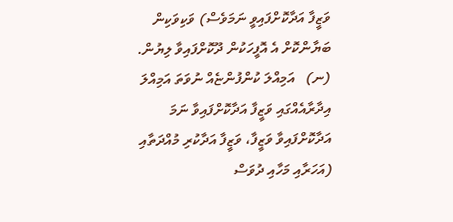ވަޒީފާ އަދާކޮށްފައިވީ ނަމަވެސް) ވަކިވަކިން ބަޔާންކޮށް އެ އޮފީހަކުން ދޫކޮށްފައިވާ ލިޔުން.
(ނ)   އަމިއްލަ ކުންފުންޏެއް ނުވަތަ އަމިއްލަ އިދާރާއެއްގައި ވަޒީފާ އަދާކޮށްފައިވާ ނަމަ އަދާކޮށްފައިވާ ވަޒީފާ، ވަޒީފާ އަދާކުރި މުއްދަތާއި (އަހަރާއި މަހާއި ދުވަސް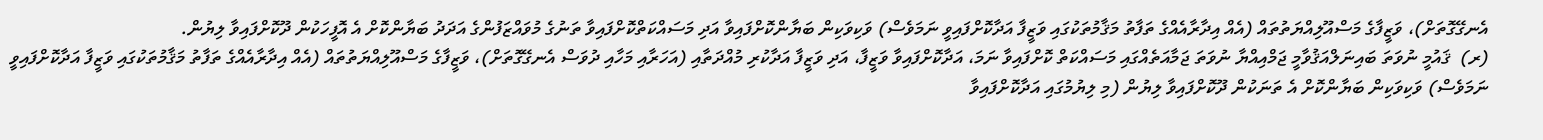އެނގޭގޮތަށް)، ވަޒީފާގެ މަސްއޫލިއްޔަތުތައް (އެއް އިދާރާއެއްގެ ތަފާތު މަޤާމުތަކުގައި ވަޒީފާ އަދާކޮށްފައިވީ ނަމަވެސް) ވަކިވަކިން ބަޔާންކޮށްފައިވާ އަދި މަސައްކަތްކޮށްފައިވާ ތަނުގެ މުވައްޒަފުންގެ އަދަދު ބަޔާންކޮށް އެ އޮފީހަކުން ދޫކޮށްފައިވާ ލިޔުން.
(ރ)  ޤައުމީ ނުވަތަ ބައިނަލްއަޤުވާމީ ޖަމްއިއްޔާ ނުވަތަ ޖަމާއަތެއްގައި މަސައްކަތް ކޮށްފައިވާ ނަމަ، އަދާކޮށްފައިވާ ވަޒީފާ، އަދި ވަޒީފާ އަދާކުރި މުއްދަތާއި (އަހަރާއި މަހާއި ދުވަސް އެނގޭގޮތަށް)، ވަޒީފާގެ މަސްއޫލިއްޔަތުތައް (އެއް އިދާރާއެއްގެ ތަފާތު މަޤާމުތަކުގައި ވަޒީފާ އަދާކޮށްފައިވީ ނަމަވެސް) ވަކިވަކިން ބަޔާންކޮށް އެ ތަނަކުން ދޫކޮށްފައިވާ ލިޔުން (މި ލިޔުމުގައި އަދާކޮށްފައިވާ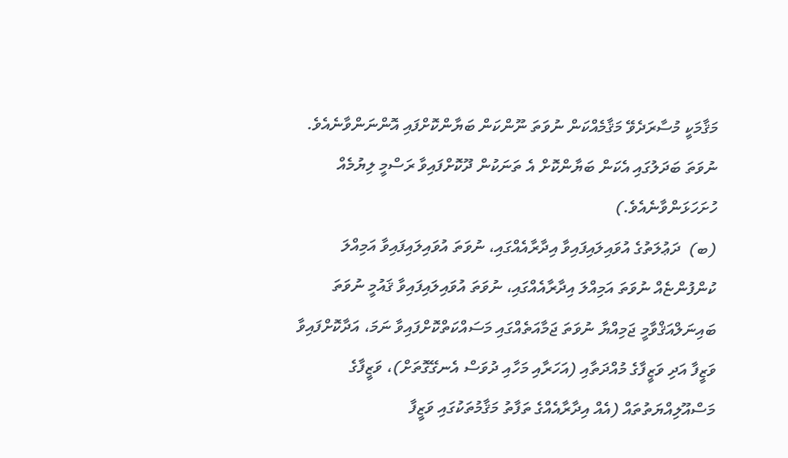މަޤާމަކީ މުސާރަދެވޭ މަޤާމެއްކަން ނުވަތަ ނޫންކަން ބަޔާންކޮށްފައި އޮންނަންވާނެއެވެ. ނުވަތަ ބަދަލުގައި އެކަން ބަޔާންކޮށް އެ ތަނަކުން ދޫކޮށްފައިވާ ރަސްމީ ލިޔުމެއް ހުށަހަޅަންވާނެއެވެ.)
(ބ)  ދަޢުލަތުގެ އުވައިލައިފައިވާ އިދާރާއެއްގައި، ނުވަތަ އުވައިލައިފައިވާ އަމިއްލަ ކުންފުންޏެއް ނުވަތަ އަމިއްލަ އިދާރާއެއްގައި، ނުވަތަ އުވައިލައިފައިވާ ޤައުމީ ނުވަތަ ބައިނަލްއަޤްވާމީ ޖަމިއްޔާ ނުވަތަ ޖަމާއަތެއްގައި މަސައްކަތްކޮށްފައިވާ ނަމަ، އަދާކޮށްފައިވާ ވަޒީފާ އަދި ވަޒީފާގެ މުއްދަތާއި (އަހަރާއި މަހާއި ދުވަސް އެނގޭގޮތަށް)، ވަޒީފާގެ މަސްއޫލިއްޔަތުތައް (އެއް އިދާރާއެއްގެ ތަފާތު މަޤާމުތަކުގައި ވަޒީފާ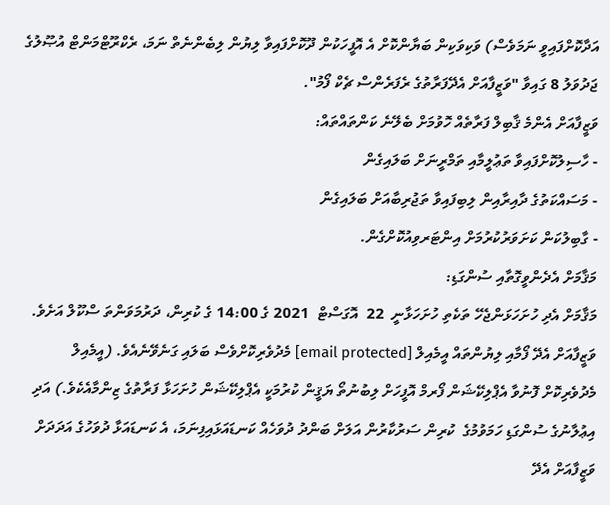އަދާކޮށްފައިވީ ނަމަވެސް) ވަކިވަކިން ބަޔާންކޮށް އެ އޮފީހަކުން ދޫކޮށްފައިވާ ލިޔުން ލިބެންނެތް ނަމަ، ރެކްރޫޓްމަންޓް އުޞޫލުގެ ޖަދުވަލު 8 ގައިވާ "ވަޒީފާއަށް އެދޭފަރާތުގެ ރެފަރެންސް ޗެކް ފޯމު".
ވަޒީފާއަށް އެންމެ ޤާބިލް ފަރާތެއް ހޮވުމަށް ބެލޭނެ ކަންތައްތައް:
- ހާސިލުކޮށްފައިވާ ތަޢުލީމާއި ތަމްރީނަށް ބަލައިގެން
- މަސައްކަތުގެ ދާއިރާއިން ލިބިފައިވާ ތަޖުރިބާއަށް ބަލައިގެން
- ގާބިލުކަން ކަށަވަރުކުރުމަށް އިންޓަރވިއުކޮށްގެން.
މަޤާމަށް އެދެންވީގޮތާއި ސުންގަޑި:
މަޤާމަށް އެދި ހުށަހަޅަންޖެހޭ ތަކެތި ހުށަހަޅާނީ  22  އޮގަސްޓް  2021 ގެ 14:00 ގެ ކުރިން، ދަރުމަވަންތަ ސްކޫލް އަށެވެ. ވަޒީފާއަށް އެދޭ ފޯމާއި ލިޔުންތައް އީމެއިލް [email protected] މެދުވެރިކޮށްވެސް ބަލައި ގަނެވޭނެއެވެ. (އީމެއިލް މެދުވެރިކޮށް ފޮނުވާ އެޕްލިކޭޝަން ފޯރމް އޮފީހަށް ލިބުނުތޯ ޔަޤީން ކުރުމަކީ އެޕްލިކޭޝަން ހުށަހަޅާ ފަރާތުގެ ޒިންމާއެކެވެ.) އަދި އިޢުލާނުގެ ސުންގަޑި ހަމަވުމުގެ  ކުރިން ސަރުކާރުން އަލަށް ބަންދު ދުވަހެއް ކަނޑައަޅައިފިނަމަ، އެ ކަނޑައަޅާ ދުވަހުގެ އަދަދަށް ވަޒީފާއަށް އެދޭ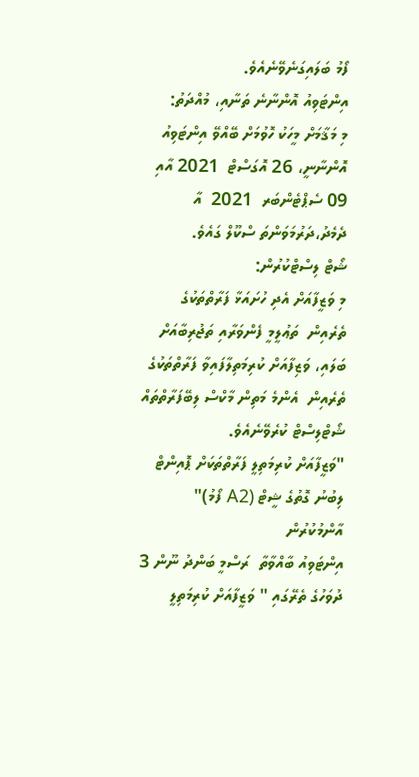ފޯމު ބަލައިގަނެވޭނެއެވެ.
އިންޓަވިއު އޮންނާނެ ތަނާއި، މުއްދަތު:
މި މަޤާމަށް މީހަކު ހޮވުމަށް ބޭއްވޭ އިންޓަވިއު  އޮންނާނީ، 26 އޮގަސްޓް  2021 އާއި 09 ސެޕްޓެންބަރ  2021  އާ ދެމެދު،ދަރުމަވަންތަ ސްކޫލް ގައެވެ.
ޝޯޓް ލިސްޓްކުރުން:
މި ވަޒީފާއަށް އެދި ހުށައަޅާ ފަރާތްތަކުގެ ތެރެއިން  ތަޢުލީމީ ފެންވަރާއި ތަޖުރިބާއަށް ބަލައި، ވަޒިފާއަށް ކުރިމަތިލާފައިވާ ފަރާތްތަކުގެ ތެރެއިން  އެންމެ މަތިން މާކްސް ލިބޭފަރާތްތައް ޝޯޓްލިސްޓް ކުރެވޭނެއެވެ.
"ވަޒީފާއަށް ކުރިމަތިލީ ފަރާތްތަކަށް ޕޮއިންޓް ލިބުނު ގޮތުގެ ޝީޓް (A2 ފޯމު)" އާންމުކުރުން
އިންޓަވިއު ބާއްވާތާ  ރަސްމީ ބަންދު ނޫން 3 ދުވަހުގެ ތެރޭގައި " ވަޒީފާއަށް ކުރިމަތިލީ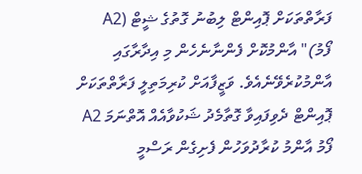ފަރާތްތަކަށް ޕޮއިންޓް ލިބުނު ގޮތުގެ ޝީޓް (A2 ފޯމު)" އާންމުކޮށް ފެންނާނެހެން މި އިދާރާގައި އާންމުކުރެވޭނެއެވެ. ވަޒީފާއަށް ކުރިމަތިލީ ފަރާތްތަކަށް ޕޮއިންޓް ދެވިފައިވާ ގޮތާމެދު ޝަކުވާއެއް އޮތްނަމަ A2 ފޯމު އާންމު ކުރާދުވަހުން ފެށިގެން ރަސްމީ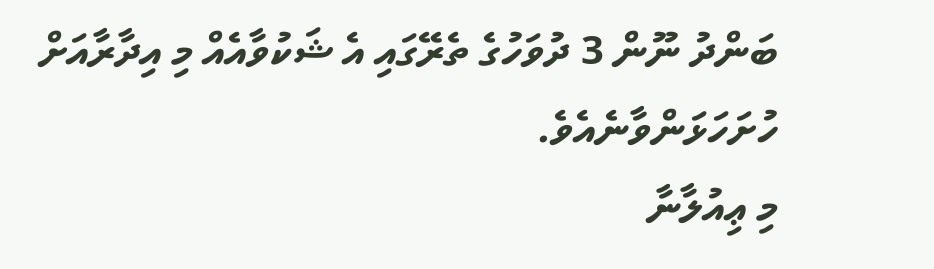ބަންދު ނޫން 3 ދުވަހުގެ ތެރޭގައި އެ ޝަކުވާއެއް މި އިދާރާއަށް ހުށަހަޅަންވާނެއެވެ.
މި ޢިއުލާނާ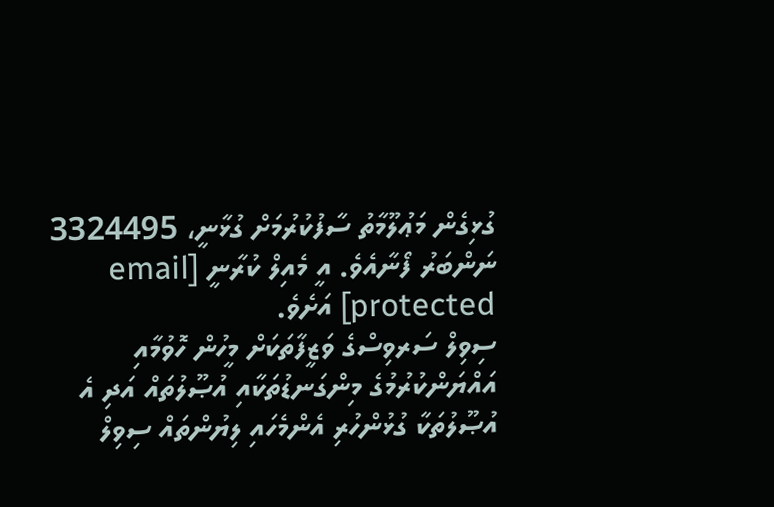ގުޅިގެން މަޢުލޫމާތު ސާފުކުރުމަށް ގުޅާނީ، 3324495 ނަންބަރު ފޯނާއެވެ. އީ މެއިލް ކުރާނީ [email protected] އަށެވެ.
ސިވިލް ސަރވިސްގެ ވަޒީފާތަކަށް މީހުން ހޮވުމާއި އައްޔަންކުރުމުގެ މިންގަނޑުތަކާއި އުޞޫލުތައް އަދި އެ އުޞޫލުތަކާ ގުޅުންހުރި އެންމެހައި ލިޔުންތައް ސިވިލް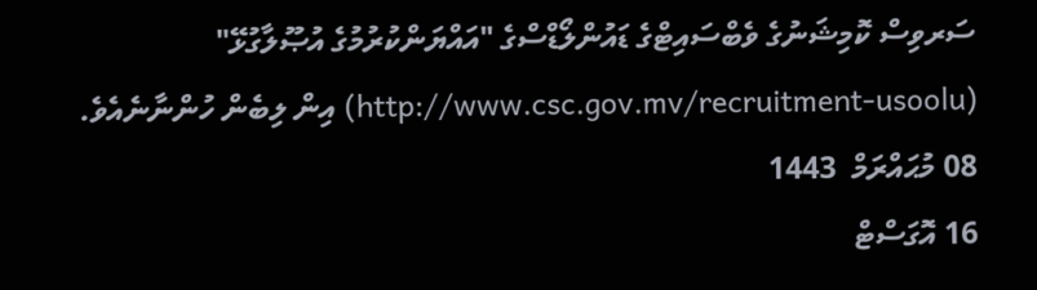ސަރވިސް ކޮމިޝަނުގެ ވެބްސައިޓްގެ ޑައުންލޯޑްސްގެ "އައްޔަންކުރުމުގެ އުޞޫލާގުޅޭ" (http://www.csc.gov.mv/recruitment-usoolu) އިން ލިބެން ހުންނާނެއެވެ.
08 މުޙައްރަމް  1443
16 އޮގަސްޓް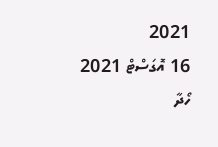2021
16 އޮގަސްޓް 2021
ހޯދާ